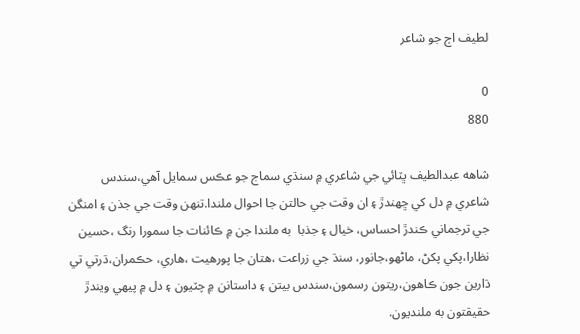لطيف اڄ جو شاعر

0
880

شاهه عبدالطيف ڀٽائي جي شاعري ۾ سنڌي سماج جو عڪس سمايل آهي،سندس شاعري ۾ دل کي ڇهندڙ ۽ ان وقت جي حالتن جا احوال ملندا.تنهن وقت جي جذن ۽ امنگن جي ترجماني ڪندڙ احساس، خيال ۽ جذبا  به ملندا جن ۾ ڪائنات جا سمورا رنگ ،حسين نظارا،پکي پکڻ، ماڻهو،جانور، سنڌ جي زراعت ،هتان جا پورهيت ،هاري، حڪمران،ڌرتي تي ڌارين جون ڪاهون،ريتون رسمون،سندس بيتن ۽ داستانن ۾ چٽيون ۽ دل ۾ پيهي ويندڙ حقيقتون به ملنديون.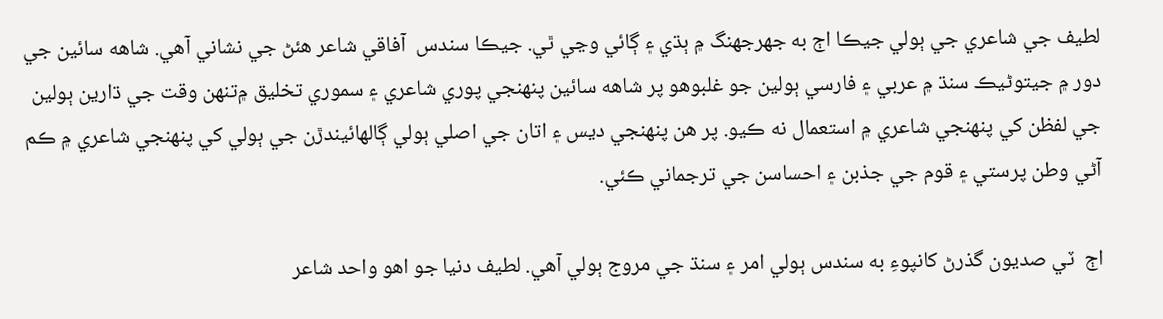لطيف جي شاعري جي ٻولي جيڪا اڄ به جهرجهنگ ۾ ٻڌي ۽ ڳائي وڃي ٿي. جيڪا سندس  آفاقي شاعر هئڻ جي نشاني آهي. شاهه سائين جي دور ۾ جيتوڻيڪ سنڌ ۾ عربي ۽ فارسي ٻولين جو غلبوهو پر شاهه سائين پنهنجي پوري شاعري ۽ سموري تخليق ۾تنهن وقت جي ڌارين ٻولين جي لفظن کي پنهنجي شاعري ۾ استعمال نه ڪيو. پر هن پنهنجي ديس ۽ اتان جي اصلي ٻولي ڳالهائيندڙن جي ٻولي کي پنهنجي شاعري ۾ ڪم آڻي وطن پرستي ۽ قوم جي جذبن ۽ احساسن جي ترجماني ڪئي.

اڄ  ٽي صديون گذرڻ کانپوءِ به سندس ٻولي امر ۽ سنڌ جي مروج ٻولي آهي. لطيف دنيا جو اهو واحد شاعر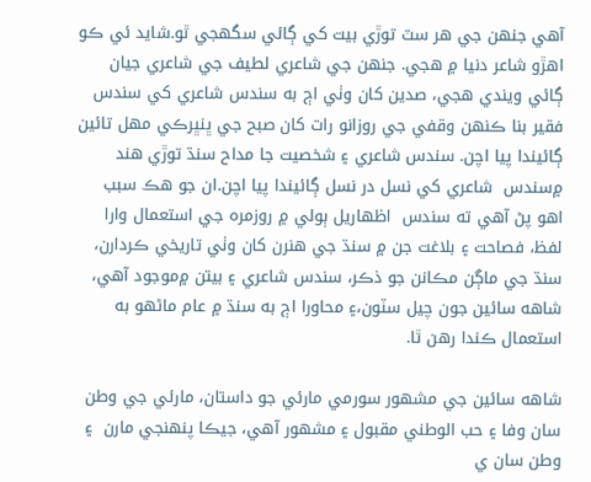آهي جنهن جي هر سٽ توڙي بيت کي ڳائي سگھجي ٿو.شايد ئي ڪو اهڙو شاعر دنيا ۾ هجي. جنهن جي شاعري لطيف جي شاعري جيان ڳائي ويندي هجي، صدين کان وٺي اڄ به سندس شاعري کي سندس فقير بنا ڪنهن وقفي جي روزانو رات کان صبح جي ڀنڀرڪي مهل تائين ڳائيندا پيا اچن. سندس شاعري ۽ شخصيت جا مداح سنڌ توڙي هند ۾سندس  شاعري کي نسل در نسل ڳائيندا پيا اچن.ان جو هڪ سبب اهو پڻ آهي ته سندس  اظهاريل ٻولي ۾ روزمره جي استعمال وارا لفظ، فصاحت ۽ بلاغت جن ۾ سنڌ جي هنرن کان وٺي تاريخي ڪردارن، سنڌ جي ماڳن مڪانن جو ذڪر، سندس شاعري ۽ بيتن ۾موجود آهي، شاهه سائين جون چيل سٽون،۽ محاورا اڄ به سنڌ ۾ عام ماڻهو به استعمال ڪندا رهن ٿا.

شاهه سائين جي مشهور سورمي مارئي جو داستان، مارئي جي وطن سان وفا ۽ حب الوطني مقبول ۽ مشهور آهي، جيڪا پنهنجي مارن  ۽ وطن سان ي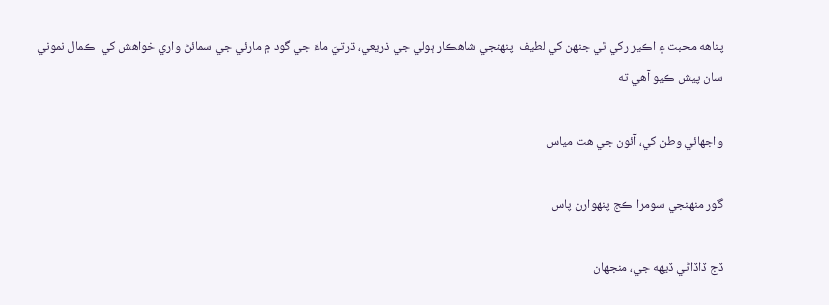پناهه محبت ۽ اڪير رکي ٿي جنهن کي لطيف  پنهنجي شاهڪار ٻولي جي ذريعي، ڌرتيَ ماءَ جي گود ۾ مارئي جي سمائڻ واري خواهش کي  ڪمال نموني سان پيش ڪيو آهي ته

واجهائي وطن کي، آئون جي هت مياس

گور منهنجي سومرا ڪج پنهوارن پاس

ڏج ڏاڏاڻي ڏيهه جي، منجهان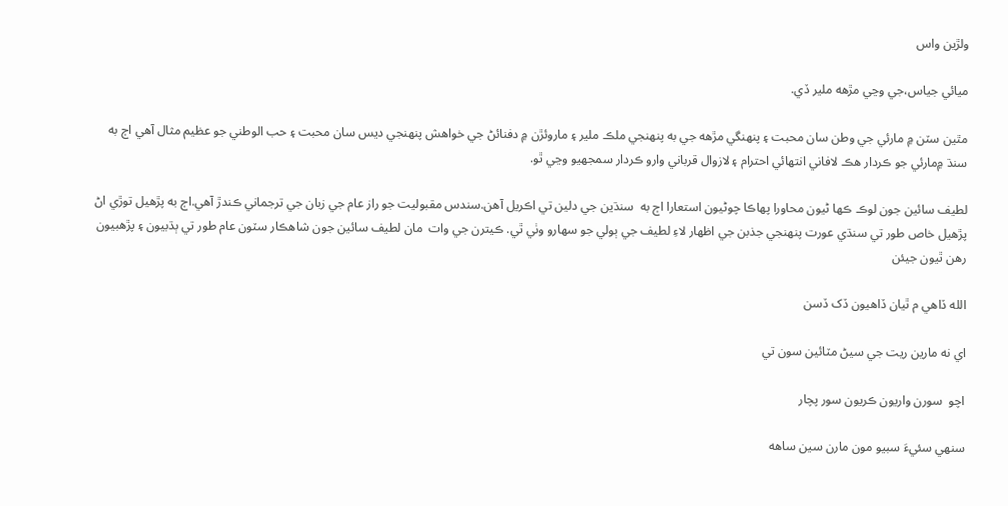ولڙين واس

ميائي جياس،جي وڃي مڙهه ملير ڏي.

مٿين سٽن ۾ مارئي جي وطن سان محبت ۽ پنهنگي مڙهه جي به پنهنجي ملڪ ملير ۽ ماروئڙن ۾ دفنائڻ جي خواهش پنهنجي ديس سان محبت ۽ حب الوطني جو عظيم مثال آهي اڄ به سنڌ ۾مارئي جو ڪردار هڪ لافاني انتهائي احترام ۽ لازوال قرباني وارو ڪردار سمجهيو وڃي ٿو.

لطيف سائين جون لوڪ ڪها ڻيون محاورا پهاڪا چوڻيون استعارا اڄ به  سنڌين جي دلين تي اڪريل آهن.سندس مقبوليت جو راز عام جي زبان جي ترجماني ڪندڙ آهي.اڄ به پڙهيل توڙي اڻ پڙهيل خاص طور تي سنڌي عورت پنهنجي جذبن جي اظهار لاءِ لطيف جي ٻولي جو سهارو وٺي ٿي. ڪيترن جي وات  مان لطيف سائين جون شاهڪار سٽون عام طور تي ٻڌبيون ۽ پڙهبيون رهن ٿيون جيئن

الله ڏاهي م ٿيان ڏاهيون ڏک ڏسن

اي نه مارين ريت جي سيڻ مٽائين سون تي

اچو  سورن واريون ڪريون سور پچار

سنهي سئيءَ سبيو مون مارن سين ساهه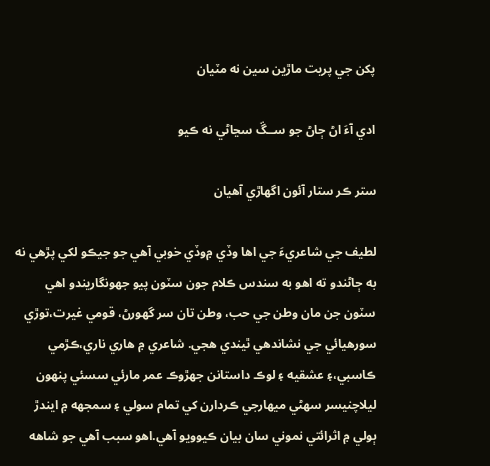پکن جي پريت ماڙين سين نه مٽيان

ادي آءَ اڻ ڄاڻ جو ســڱ سڃاڻي نه ڪيو

ستر ڪر ستار آئون اگھاڙي آهيان

لطيف جي شاعريءَ جي اها وڏي ۾وڏي خوبي آهي جو جيڪو لکي پڙهي نه به ڄاڻندو ته اهو به سندس ڪلام جون سٽون پيو جهونگاريندو اهي سٽون جن مان وطن جي حب، وطن تان سر گھورڻ، قومي غيرت،توڙي سورهيائي جي نشاندهي ٿيندي هجي. شاعري ۾ هاري ناري،ڪڙمي ڪاسبي،۽ عشقيه ۽ لوڪ داستانن جهڙوڪ عمر مارئي سسئي پنهون ليلاچنيسر سهڻي ميهارجي ڪردارن کي تمام سولي ۽ سمجهه ۾ ايندڙ ٻولي ۾ اثرائتي نموني سان بيان ڪيوويو آهي.اهو سبب آهي جو شاهه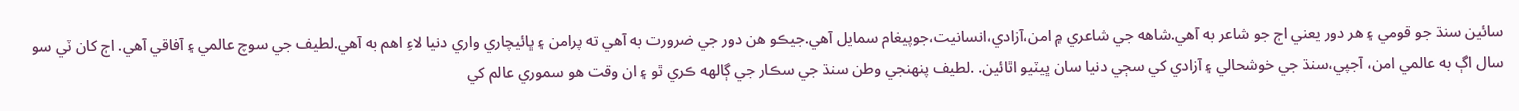سائين سنڌ جو قومي ۽ هر دور يعني اڄ جو شاعر به آهي.شاهه جي شاعري ۾ امن،آزادي،انسانيت،جوپيغام سمايل آهي.جيڪو هن دور جي ضرورت به آهي ته پرامن ۽ ڀائيچاري واري دنيا لاءِ اهم به آهي.لطيف جي سوچ عالمي ۽ آفاقي آهي. اڄ کان ٽي سو سال اڳ به عالمي امن، آجپي،سنڌ جي خوشحالي ۽ آزادي کي سڄي دنيا سان ڀيٽيو اٿائين. .لطيف پنهنجي وطن سنڌ جي سڪار جي ڳالهه ڪري ٿو ۽ ان وقت هو سموري عالم کي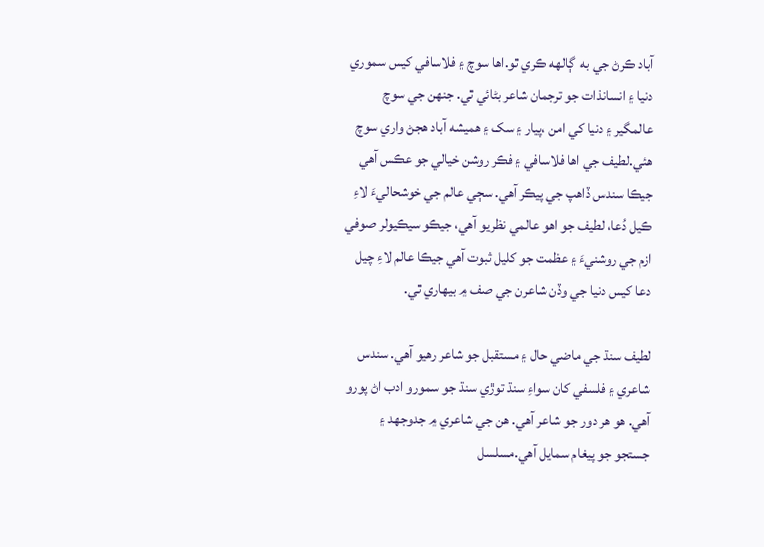آباد ڪرڻ جي به  ڳالهه ڪري ٿو.اها سوچ ۽ فلاسافي کيس سموري دنيا ۽ انسانذات جو ترجمان شاعر بڻائي ٿي. جنهن جي سوچ عالمگير ۽ دنيا کي امن ،پيار ۽ سک ۽ هميشه آباد هجڻ واري سوچ هئي.لطيف جي اها فلاسافي ۽ فڪر روشن خيالي جو عڪس آهي جيڪا سندس ڏاهپ جي پيڪر آهي. سڄي عالم جي خوشحاليءَ لاءِ ڪيل دُعا، لطيف جو اهو عالمي نظريو آهي، جيڪو سيڪيولر صوفي ازم جي روشنيءَ ۽ عظمت جو کليل ثبوت آهي جيڪا عالم لاءِ چيل دعا کيس دنيا جي وڏن شاعرن جي صف ۾ بيهاري ٿي.

لطيف سنڌ جي ماضي حال ۽ مستقبل جو شاعر رهيو آهي. سندس شاعري ۽ فلسفي کان سواءِ سنڌ توڙي سنڌ جو سمورو ادب اڻ پورو آهي. هو هر دور جو شاعر آهي. هن جي شاعري ۾ جدوجهد ۽ جستجو جو پيغام سمايل آهي.مسلسل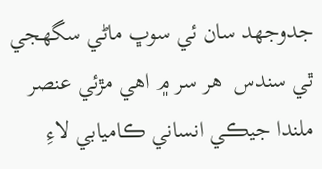جدوجهد سان ئي سوڀ ماڻي سگھجي ٿي سندس  هر سر ۾ اهي مڙئي عنصر ملندا جيڪي انساني ڪاميابي لاءِ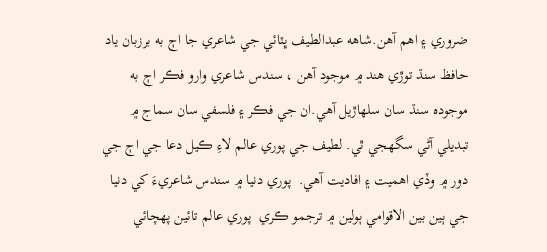ضروري ۽ اهم آهن.شاهه عبدالطيف ڀٽائي جي شاعري جا اڄ به برزبان ياد حافظ سنڌ توڙي هند ۾ موجود آهن ، سندس شاعري وارو فڪر اڄ به موجوده سنڌ سان سلهاڙيل آهي.ان جي فڪر ۽ فلسفي سان سماج ۾ تبديلي آڻي سگھجي ٿي. لطيف جي پوري عالم لاءِ ڪيل دعا جي اڄ جي دور ۾ وڏي اهميت ۽ افاديت آهي.  پوري دنيا ۾ سندس شاعريءَ کي دنيا جي ٻين بين الاقوامي ٻولين ۾ ترجمو ڪري  پوري عالم تائين پهچائي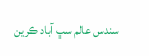سندس عالم سڀ آباد ڪرين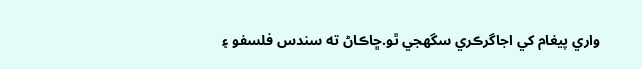واري پيغام کي اجاگرڪري سگھجي ٿو.ڇاڪاڻ ته سندس فلسفو ۽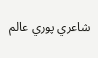شاعري پوري عالم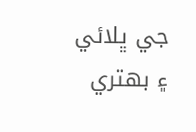جي ڀلائي ۽ بهتري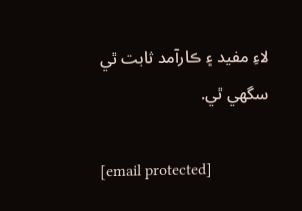لاءِ مفيد ۽ ڪارآمد ثابت ٿي سگھي ٿي.

[email protected]